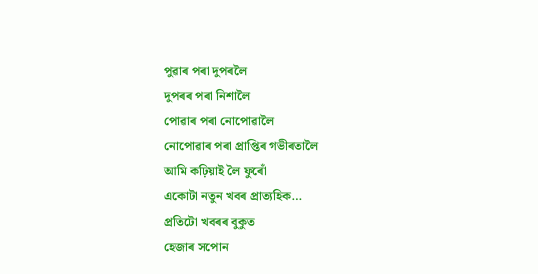পুৱাৰ পৰা দুপৰলৈ
দুপৰৰ পৰা নিশালৈ
পোৱাৰ পৰা নোপোৱালৈ
নোপোৱাৰ পৰা প্ৰাপ্তিৰ গভীৰতালৈ
আমি কঢ়িয়াই লৈ ফুৰোঁ
একোটা নতুন খবৰ প্রাত্যহিক…
প্ৰতিটো খবৰৰ বুকুত
হেজাৰ সপোন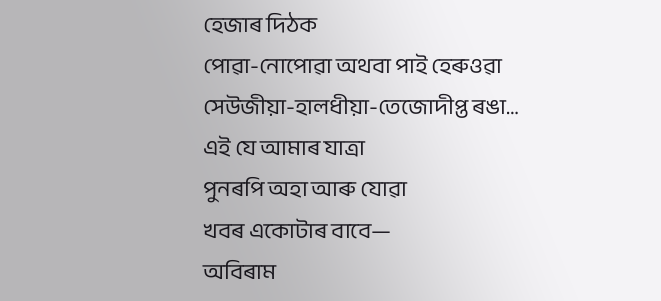হেজাৰ দিঠক
পোৱা-নোপোৱা অথবা পাই হেৰুওৱা
সেউজীয়া-হালধীয়া-তেজোদীপ্ত ৰঙা…
এই যে আমাৰ যাত্ৰা
পুনৰপি অহা আৰু যোৱা
খবৰ একোটাৰ বাবে—
অবিৰাম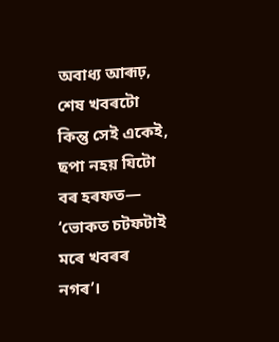অবাধ্য আৰূঢ়,
শেষ খবৰটো কিন্তু সেই একেই,
ছপা নহয় যিটো বৰ হৰফত—
‘ভোকত চটফটাই মৰে খবৰৰ নগৰ’।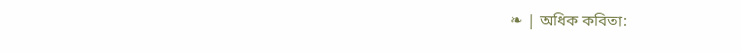❧ | অধিক কবিতা: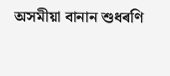অসমীয়া বানান শুধৰণি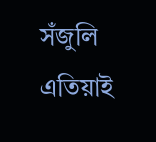সঁজুলি
এতিয়াই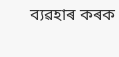ব্যৱহাৰ কৰক